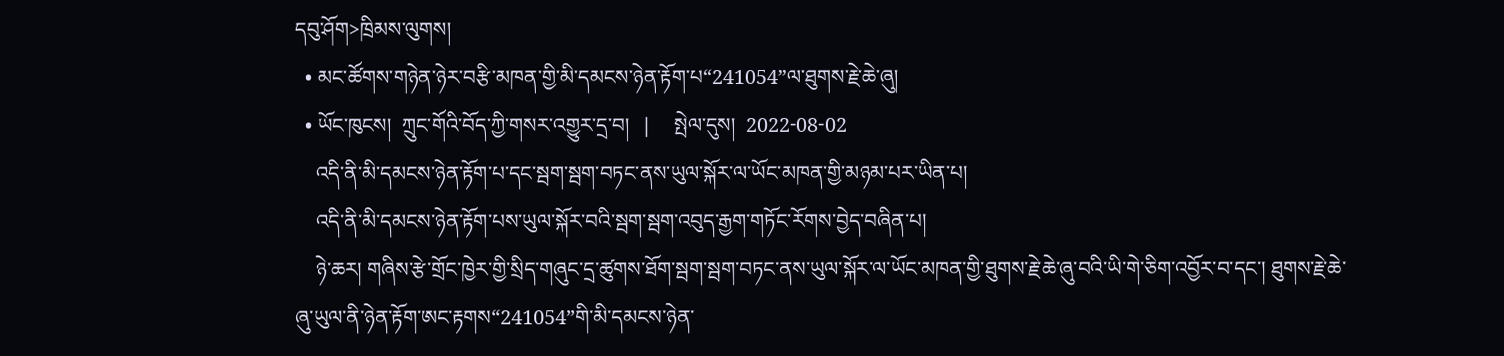དབུ་ཤོག>ཁྲིམས་ལུགས།
  • མང་ཚོགས་གཉེན་ཉེར་བརྩི་མཁན་གྱི་མི་དམངས་ཉེན་རྟོག་པ“241054”ལ་ཐུགས་རྗེ་ཆེ་ཞུ།
  • ཡོང་ཁུངས།  ཀྲུང་གོའི་བོད་ཀྱི་གསར་འགྱུར་དྲ་བ།   |     སྤེལ་དུས།  2022-08-02
    འདི་ནི་མི་དམངས་ཉེན་རྟོག་པ་དང་སྦག་སྦག་བཏང་ནས་ཡུལ་སྐོར་ལ་ཡོང་མཁན་གྱི་མཉམ་པར་ཡིན་པ།
    འདི་ནི་མི་དམངས་ཉེན་རྟོག་པས་ཡུལ་སྐོར་བའི་སྦག་སྦག་འབུད་རྒྱག་གཏོང་རོགས་བྱེད་བཞིན་པ།
    ཉེ་ཆར། གཞིས་རྩེ་གྲོང་ཁྱེར་གྱི་སྲིད་གཞུང་དྲ་ཚུགས་ཐོག་སྦག་སྦག་བཏང་ནས་ཡུལ་སྐོར་ལ་ཡོང་མཁན་གྱི་ཐུགས་རྗེ་ཆེ་ཞུ་བའི་ཡི་གེ་ཅིག་འབྱོར་བ་དང་། ཐུགས་རྗེ་ཆེ་ཞུ་ཡུལ་ནི་ཉེན་རྟོག་ཨང་རྟགས“241054”གི་མི་དམངས་ཉེན་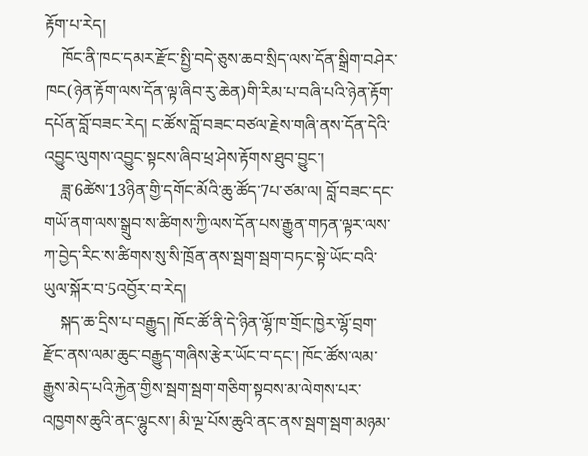རྟོག་པ་རེད།
    ཁོང་ནི་ཁང་དམར་རྫོང་སྤྱི་བདེ་ཅུས་ཆབ་སྲིད་ལས་དོན་སྒྲིག་བཤེར་ཁང(ཉེན་རྟོག་ལས་དོན་ལྟ་ཞིབ་རུ་ཆེན)གི་རིམ་པ་བཞི་པའི་ཉེན་རྟོག་དཔོན་བློ་བཟང་རེད། ང་ཚོས་བློ་བཟང་བཙལ་རྗེས་གཞི་ནས་དོན་དེའི་འབྱུང་ལུགས་འབྱུང་སྟངས་ཞིབ་ཕྲ་ཤེས་རྟོགས་ཐུབ་བྱུང་།
    ཟླ་6ཚེས་13ཉིན་གྱི་དགོང་མོའི་ཆུ་ཚོད་7པ་ཙམ་ལ། བློ་བཟང་དང་གཡོ་ནག་ལས་སྒྲུབ་ས་ཚིགས་ཀྱི་ལས་དོན་པས་རྒྱུན་གཏན་ལྟར་ལས་ཀ་བྱེད་རིང་ས་ཚིགས་སུ་སི་ཁྲོན་ནས་སྦག་སྦག་བཏང་སྟེ་ཡོང་བའི་ཡུལ་སྐོར་བ་5འབྱོར་བ་རེད།
    སྐད་ཆ་དྲིས་པ་བརྒྱུད། ཁོང་ཚོ་ནི་དེ་ཉིན་ལྷོ་ཁ་གྲོང་ཁྱེར་ལྷོ་བྲག་རྫོང་ནས་ལམ་ཆུང་བརྒྱུད་གཞིས་རྩེར་ཡོང་བ་དང་། ཁོང་ཚོས་ལམ་རྒྱུས་མེད་པའི་རྐྱེན་གྱིས་སྦག་སྦག་གཅིག་སྟབས་མ་ལེགས་པར་འཁྱགས་ཆུའི་ནང་ལྷུངས་། མི་ལྔ་པོས་ཆུའི་ནང་ནས་སྦག་སྦག་མཉམ་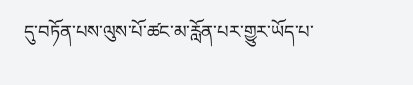དུ་བཏོན་པས་ལུས་པོ་ཚང་མ་རློན་པར་གྱུར་ཡོད་པ་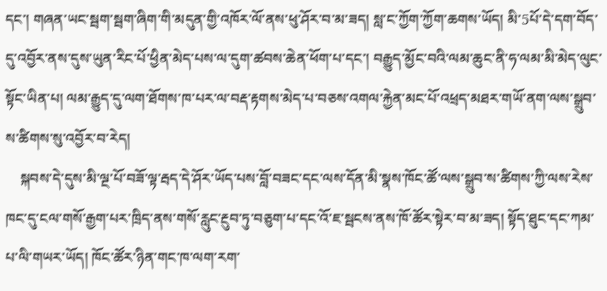དང་། གཞན་ཡང་སྦག་སྦག་ཞིག་གི་མདུན་གྱི་འཁོར་ལོ་ནས་ཕུ་ཤོར་བ་མ་ཟད། སླ་ང་ཀྱོག་ཀྱོག་ཆགས་ཡོད། མི་5པོ་དེ་དག་བོད་དུ་འབྱོར་ནས་དུས་ཡུན་རིང་པོ་ཕྱིན་མེད་པས་ལ་དུག་ཚབས་ཆེན་ཕོག་པ་དང་། བརྒྱུད་མྱོང་བའི་ལམ་ཆུང་ནི་ཧ་ལམ་མི་མེད་ལུང་སྟོང་ཡིན་པ། ལམ་རྒྱུད་དུ་ལག་ཐོགས་ཁ་པར་ལ་བརྡ་རྟགས་མེད་པ་བཅས་འགལ་རྐྱེན་མང་པོ་འཕྲད་མཐར་གཡོ་ནག་ལས་སྒྲུབ་ས་ཚིགས་སུ་འབྱོར་བ་རེད།
    སྐབས་དེ་དུས་མི་ལྔ་པོ་བཟོ་ལྟ་རྦད་དེ་ཤོར་ཡོད་པས་བློ་བཟང་དང་ལས་དོན་མི་སྣས་ཁོང་ཚོ་ལས་སྒྲུབ་ས་ཚིགས་ཀྱི་ལས་རེས་ཁང་དུ་ངལ་གསོ་རྒྱག་པར་ཁྲིད་ནས་གསོ་རླུང་རྔུབ་ཏུ་བཅུག་པ་དང་འོ་ཇ་སྦངས་ནས་ཁོ་ཚོར་སྟེར་བ་མ་ཟད། སྟོད་ཐུང་དང་ཀམ་པ་ལི་གཡར་ཡོད། ཁོང་ཚོར་ཉིན་གང་ཁ་ལག་རག་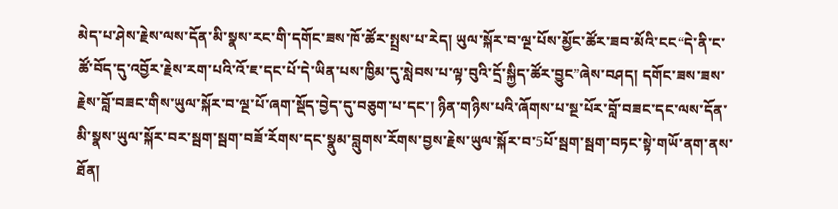མེད་པ་ཤེས་རྗེས་ལས་དོན་མི་སྣས་རང་གི་དགོང་ཟས་ཁོ་ཚོར་སྤྲས་པ་རེད། ཡུལ་སྐོར་བ་ལྔ་པོས་མྱོང་ཚོར་ཟབ་མོའི་ངང“དེ་ནི་ང་ཚོ་བོད་དུ་འབྱོར་རྗེས་རག་པའི་འོ་ཇ་དང་པོ་དེ་ཡིན་པས་ཁྱིམ་དུ་སླེབས་པ་ལྟ་བུའི་དྲོ་སྐྱིད་ཚོར་བྱུང”ཞེས་བཤད། དགོང་ཟས་ཟས་རྗེས་བློ་བཟང་གིས་ཡུལ་སྐོར་བ་ལྔ་པོ་ཞག་སྡོད་བྱེད་དུ་བཅུག་པ་དང་། ཉིན་གཉིས་པའི་ཞོགས་པ་སྔ་པོར་བློ་བཟང་དང་ལས་དོན་མི་སྣས་ཡུལ་སྐོར་བར་སྦག་སྦག་བཟོ་རོགས་དང་སྣུམ་བླུགས་རོགས་བྱས་རྗེས་ཡུལ་སྐོར་བ་5པོ་སྦག་སྦག་བཏང་སྟེ་གཡོ་ནག་ནས་ཐོན།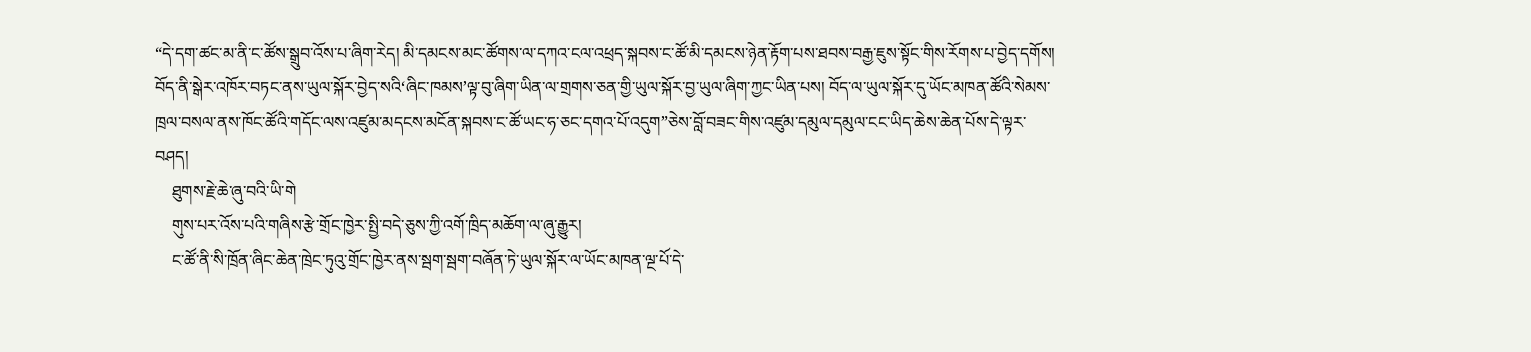“དེ་དག་ཚང་མ་ནི་ང་ཚོས་སྒྲུབ་འོས་པ་ཞིག་རེད། མི་དམངས་མང་ཚོགས་ལ་དཀའ་ངལ་འཕྲད་སྐབས་ང་ཚོ་མི་དམངས་ཉེན་རྟོག་པས་ཐབས་བརྒྱ་ཇུས་སྟོང་གིས་རོགས་པ་བྱེད་དགོས། བོད་ནི་སྒེར་འཁོར་བཏང་ནས་ཡུལ་སྐོར་བྱེད་སའི‘ཞིང་ཁམས’ལྟ་བུ་ཞིག་ཡིན་ལ་གྲགས་ཅན་གྱི་ཡུལ་སྐོར་བྱ་ཡུལ་ཞིག་ཀྱང་ཡིན་པས། བོད་ལ་ཡུལ་སྐོར་དུ་ཡོང་མཁན་ཚོའི་སེམས་ཁྲལ་བསལ་ནས་ཁོང་ཚོའི་གདོང་ལས་འཛུམ་མདངས་མངོན་སྐབས་ང་ཚོ་ཡང་ཧ་ཅང་དགའ་པོ་འདུག”ཅེས་བློ་བཟང་གིས་འཛུམ་དམུལ་དམུལ་ངང་ཡིད་ཆེས་ཆེན་པོས་དེ་ལྟར་བཤད།
    ཐུགས་རྗེ་ཆེ་ཞུ་བའི་ཡི་གེ
    གུས་པར་འོས་པའི་གཞིས་རྩེ་གྲོང་ཁྱེར་སྤྱི་བདེ་ཅུས་ཀྱི་འགོ་ཁྲིད་མཆོག་ལ་ཞུ་རྒྱུར།
    ང་ཚོ་ནི་སི་ཁྲོན་ཞིང་ཆེན་ཁྲེང་ཏུའུ་གྲོང་ཁྱེར་ནས་སྦག་སྦག་བཞོན་ཏེ་ཡུལ་སྐོར་ལ་ཡོང་མཁན་ལྔ་པོ་དེ་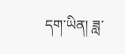དག་ཡིན། ཟླ་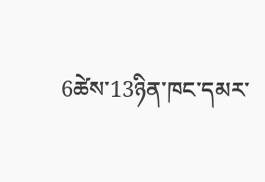6ཚེས་13ཉིན་ཁང་དམར་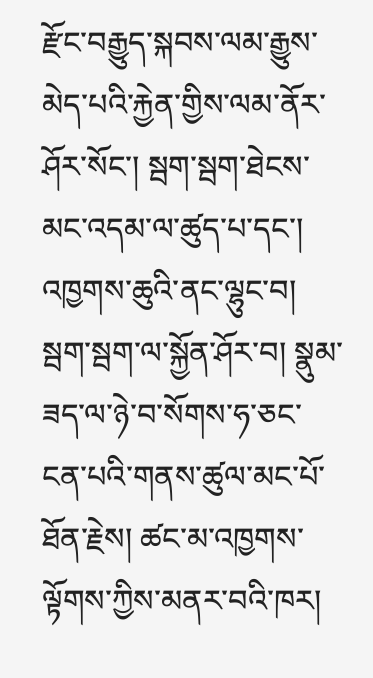རྫོང་བརྒྱུད་སྐབས་ལམ་རྒྱུས་མེད་པའི་རྐྱེན་གྱིས་ལམ་ནོར་ཤོར་སོང་། སྦག་སྦག་ཐེངས་མང་འདམ་ལ་ཚུད་པ་དང་། འཁྱགས་ཆུའི་ནང་ལྷུང་བ། སྦག་སྦག་ལ་སྐྱོན་ཤོར་བ། སྣུམ་ཟད་ལ་ཉེ་བ་སོགས་ཧ་ཅང་ངན་པའི་གནས་ཚུལ་མང་པོ་ཐོན་རྗེས། ཚང་མ་འཁྱགས་ལྟོགས་ཀྱིས་མནར་བའི་ཁར།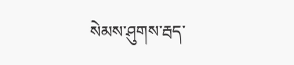སེམས་ཤུགས་རྦད་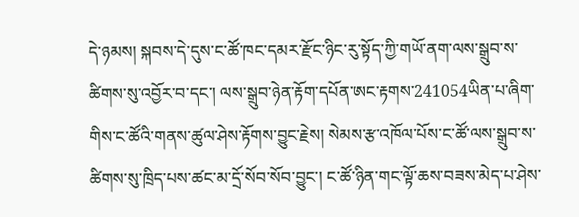དེ་ཉམས། སྐབས་དེ་དུས་ང་ཚོ་ཁང་དམར་རྫོང་ཉིང་རུ་སྟོད་ཀྱི་གཡོ་ནག་ལས་སྒྲུབ་ས་ཚིགས་སུ་འབྱོར་བ་དང་། ལས་སྒྲུབ་ཉེན་རྟོག་དཔོན་ཨང་རྟགས་241054ཡིན་པ་ཞིག་གིས་ང་ཚོའི་གནས་ཚུལ་ཤེས་རྟོགས་བྱུང་རྗེས། སེམས་རྩ་འཁོལ་པོས་ང་ཚོ་ལས་སྒྲུབ་ས་ཚིགས་སུ་ཁྲིད་པས་ཚང་མ་དྲོ་སོབ་སོབ་བྱུང་། ང་ཚོ་ཉིན་གང་ལྟོ་ཆས་བཟས་མེད་པ་ཤེས་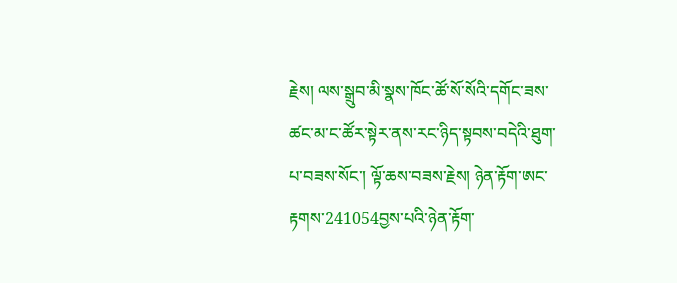རྗེས། ལས་སྒྲུབ་མི་སྣས་ཁོང་ཚོ་སོ་སོའི་དགོང་ཟས་ཚང་མ་ང་ཚོར་སྟེར་ནས་རང་ཉིད་སྟབས་བདེའི་ཐུག་པ་བཟས་སོང་། ལྟོ་ཆས་བཟས་རྗེས། ཉེན་རྟོག་ཨང་རྟགས་241054བྱས་པའི་ཉེན་རྟོག་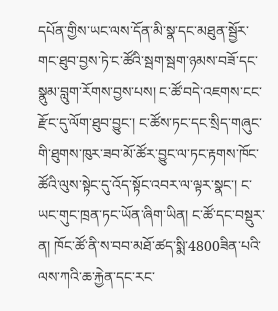དཔོན་གྱིས་ཡང་ལས་དོན་མི་སྣ་དང་མཐུན་སྦྱོར་གང་ཐུབ་བྱས་ཏེ་ང་ཚོའི་སྦག་སྦག་ཉམས་བཟོ་དང་སྣུམ་བླུག་རོགས་བྱས་པས། ང་ཚོ་བདེ་འཇགས་ངང་རྫོང་དུ་ལོག་ཐུབ་བྱུང་། ང་ཚོས་ཏང་དང་སྲིད་གཞུང་གི་ཐུགས་ཁུར་ཟབ་མོ་ཚོར་བྱུང་ལ་ཏང་རྟགས་ཁོང་ཚོའི་ལུས་སྟེང་དུ་འོད་སྟོང་འབར་ལ་ལྟར་སྣང་། ང་ཡང་གུང་ཁྲན་ཏང་ཡོན་ཞིག་ཡིན། ང་ཚོ་དང་བསྡུར་ན། ཁོང་ཚོ་ནི་ས་བབ་མཐོ་ཚད་སྨི་4800ཟིན་པའི་ལས་ཀའི་ཆ་རྐྱེན་དང་རང་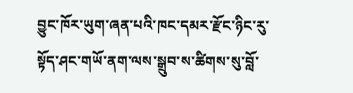བྱུང་ཁོར་ཡུག་ཞན་པའི་ཁང་དམར་རྫོང་ཉིང་རུ་སྟོད་ཤང་གཡོ་ནག་ལས་སྒྲུབ་ས་ཚིགས་སུ་བློ་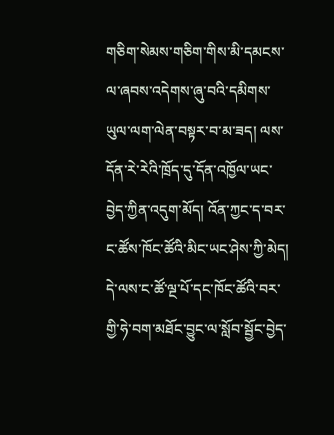གཅིག་སེམས་གཅིག་གིས་མི་དམངས་ལ་ཞབས་འདེགས་ཞུ་བའི་དམིགས་ཡུལ་ལག་ལེན་བསྟར་བ་མ་ཟད། ལས་དོན་རེ་རེའི་ཁྲོད་དུ་དོན་འཁྱོལ་ཡང་བྱེད་ཀྱིན་འདུག་མོད། འོན་ཀྱང་ད་བར་ང་ཚོས་ཁོང་ཚོའི་མིང་ཡང་ཤེས་ཀྱི་མེད། དེ་ལས་ང་ཚོ་ལྔ་པོ་དང་ཁོང་ཚོའི་བར་གྱི་ཧེ་བག་མཐོང་བྱུང་ལ་སློབ་སྦྱོང་བྱེད་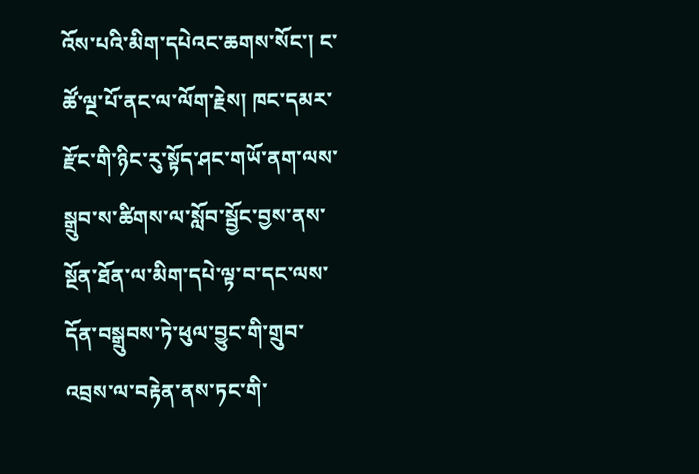འོས་པའི་མིག་དཔེའང་ཆགས་སོང་། ང་ཚོ་ལྔ་པོ་ནང་ལ་ལོག་རྗེས། ཁང་དམར་རྫོང་གི་ཉིང་རུ་སྟོད་ཤང་གཡོ་ནག་ལས་སྒྲུབ་ས་ཚིགས་ལ་སློབ་སྦྱོང་བྱས་ནས་སྔོན་ཐོན་ལ་མིག་དཔེ་ལྟ་བ་དང་ལས་དོན་བསྒྲུབས་ཏེ་ཕུལ་བྱུང་གི་གྲུབ་འབྲས་ལ་བརྟེན་ནས་ཏང་གི་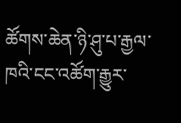ཚོགས་ཆེན་ཉི་ཤུ་པ་རྒྱལ་ཁའི་ངང་འཚོག་རྒྱུར་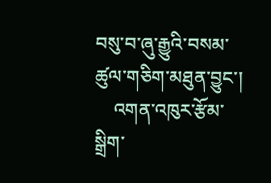བསུ་བ་ཞུ་རྒྱུའི་བསམ་ཚུལ་གཅིག་མཐུན་བྱུང་།
    འགན་འཁུར་རྩོམ་སྒྲིག་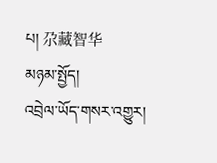པ། 尕藏智华
མཉམ་སྤྱོད།
འབྲེལ་ཡོད་གསར་འགྱུར།